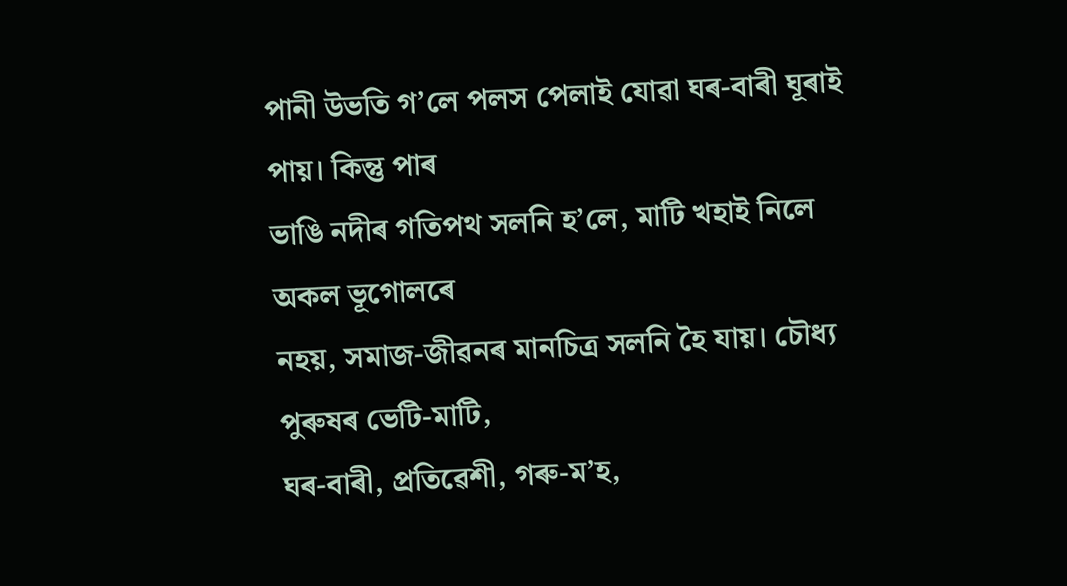পানী উভতি গ’লে পলস পেলাই যোৱা ঘৰ-বাৰী ঘূৰাই পায়। কিন্তু পাৰ
ভাঙি নদীৰ গতিপথ সলনি হ’লে, মাটি খহাই নিলে অকল ভূগোলৰে
নহয়, সমাজ-জীৱনৰ মানচিত্ৰ সলনি হৈ যায়। চৌধ্য পুৰুষৰ ভেটি-মাটি,
ঘৰ-বাৰী, প্ৰতিৱেশী, গৰু-ম’হ,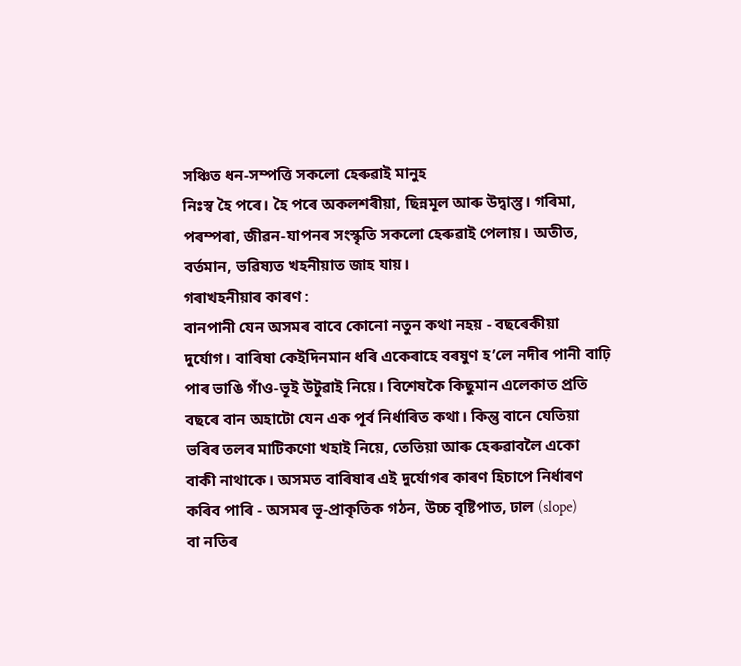সঞ্চিত ধন-সম্পত্তি সকলো হেৰুৱাই মানুহ
নিঃস্ব হৈ পৰে। হৈ পৰে অকলশৰীয়া, ছিন্নমূল আৰু উদ্বাস্তু। গৰিমা,
পৰম্পৰা, জীৱন-যাপনৰ সংস্কৃতি সকলো হেৰুৱাই পেলায়। অতীত,
বৰ্তমান, ভৱিষ্যত খহনীয়াত জাহ যায়।
গৰাখহনীয়াৰ কাৰণ :
বানপানী যেন অসমৰ বাবে কোনো নতুন কথা নহয় - বছৰেকীয়া
দুৰ্যোগ। বাৰিষা কেইদিনমান ধৰি একেৰাহে বৰষুণ হ’লে নদীৰ পানী বাঢ়ি
পাৰ ভাঙি গাঁও-ভূই উটুৱাই নিয়ে। বিশেষকৈ কিছুমান এলেকাত প্ৰতি
বছৰে বান অহাটো যেন এক পূৰ্ব নিৰ্ধাৰিত কথা। কিন্তু বানে যেতিয়া
ভৰিৰ তলৰ মাটিকণো খহাই নিয়ে, তেতিয়া আৰু হেৰুৱাবলৈ একো
বাকী নাথাকে। অসমত বাৰিষাৰ এই দুৰ্যোগৰ কাৰণ হিচাপে নিৰ্ধাৰণ
কৰিব পাৰি - অসমৰ ভূ-প্ৰাকৃতিক গঠন, উচ্চ বৃষ্টিপাত, ঢাল (slope)
বা নতিৰ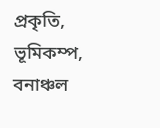প্ৰকৃতি, ভূমিকম্প, বনাঞ্চল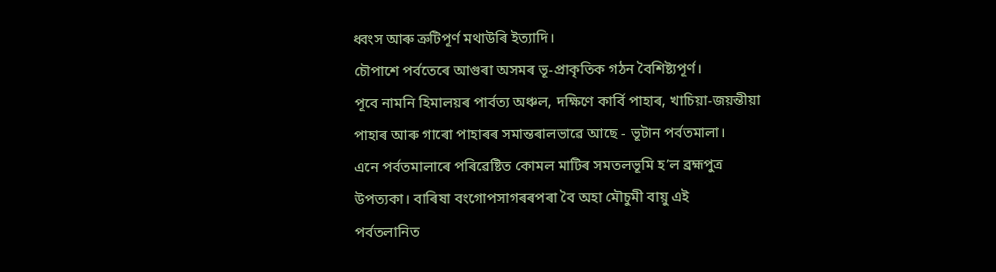ধ্বংস আৰু ত্ৰুটিপূৰ্ণ মথাউৰি ইত্যাদি।
চৌপাশে পৰ্বতেৰে আগুৰা অসমৰ ভূ-প্ৰাকৃতিক গঠন বৈশিষ্ট্যপূৰ্ণ।
পূবে নামনি হিমালয়ৰ পাৰ্বত্য অঞ্চল, দক্ষিণে কাৰ্বি পাহাৰ, খাচিয়া-জয়ন্তীয়া
পাহাৰ আৰু গাৰো পাহাৰৰ সমান্তৰালভাৱে আছে - ভূটান পৰ্বতমালা।
এনে পৰ্বতমালাৰে পৰিৱেষ্টিত কোমল মাটিৰ সমতলভূমি হ’ল ব্ৰহ্মপুত্ৰ
উপত্যকা। বাৰিষা বংগোপসাগৰৰপৰা বৈ অহা মৌচুমী বায়ু এই
পৰ্বতলানিত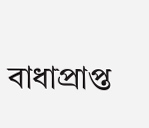বাধাপ্ৰাপ্ত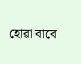হোৱা বাবে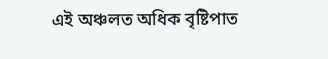এই অঞ্চলত অধিক বৃষ্টিপাত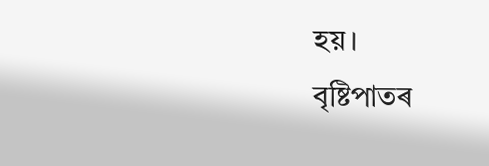হয়।
বৃষ্টিপাতৰ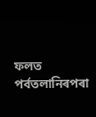ফলত পৰ্বতলানিৰপৰা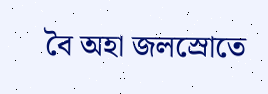বৈ অহা জলস্ৰোতে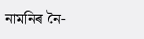নামনিৰ নৈ-